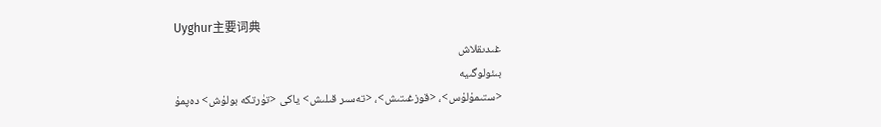Uyghur主要词典
غىدىقلاش
بىئولوگىيە
<ستىمۇلۇس>، <قوزغىتىش>، <تەسىر قىلىش> ياكى <تۈرتكە بولۇش> دەپمۇ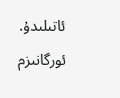ئاتىلىدۇ. ئورگانىزم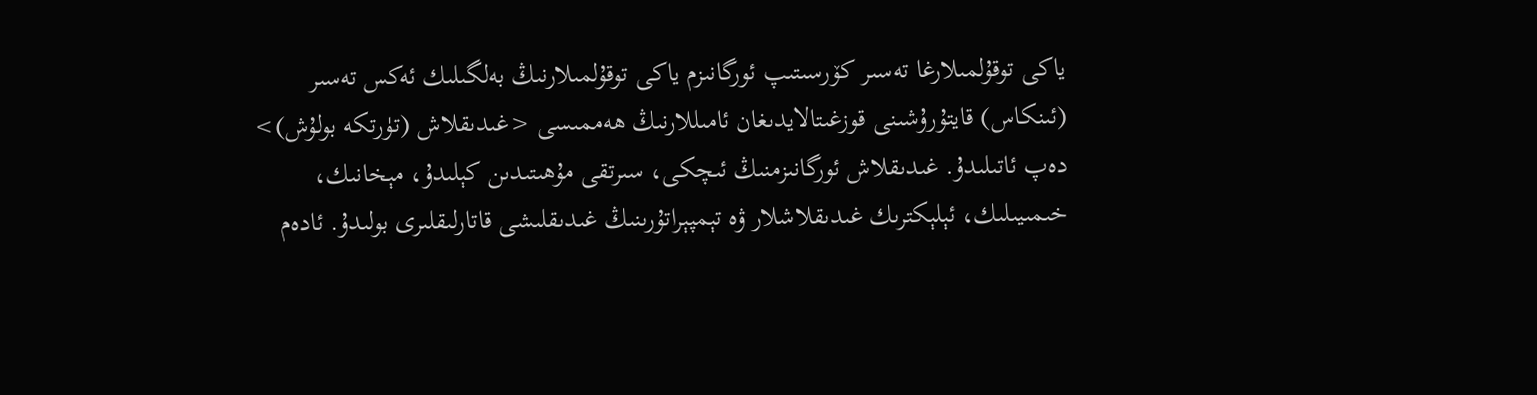ياكى توقۇلمىلارغا تەسىر كۆرسىتىپ ئورگانىزم ياكى توقۇلمىلارنىڭ بەلگىلىك ئەكس تەسىر (ئىنكاس) قايتۇرۇشىنى قوزغىتالايدىغان ئامىللارنىڭ ھەممىسى <غىدىقلاش (تۈرتكە بولۇش)> دەپ ئاتىلىدۇ. غىدىقلاش ئورگانىزمنىڭ ئىچكى، سىرتقى مۇھىتىدىن كېلىدۇ، مېخانىك، خىمىيىلىك، ئېلېكترىك غىدىقلاشلار ۋە تېمپېراتۇرىنىڭ غىدىقلىشى قاتارلىقلىرى بولىدۇ. ئادەم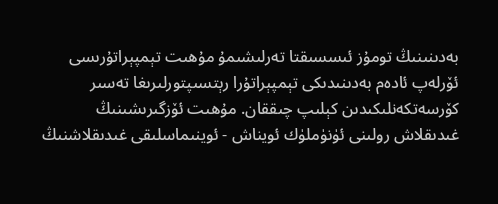بەدىنىنىڭ تومۇز ئىسسىقتا تەرلىشىمۇ مۇھىت تېمپېراتۇرىسى ئۆرلەپ ئادەم بەدىنىدىكى تېمپېراتۇرا رېتسىپتورلىرىغا تەسىر كۆرسەتكەنلىكىدىن كېلىپ چىققان. مۇھىت ئۆزگىرىشىنىڭ غىدىقلاش رولىنى ئۈنۈملۈك ئويناش - ئوينىماسلىقى غىدىقلاشنىڭ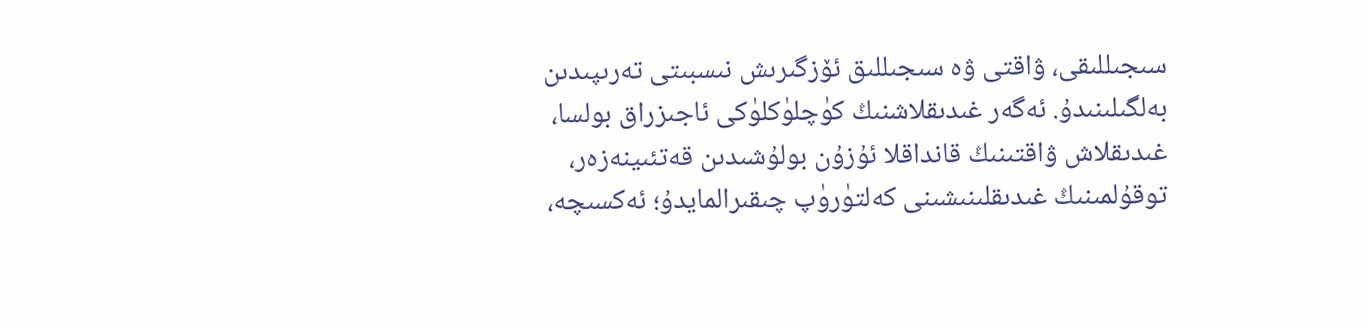سىجىللىقى، ۋاقتى ۋە سىجىللىق ئۆزگىرىش نىسبىتى تەرىپىدىن بەلگىلىنىدۇ. ئەگەر غىدىقلاشنىڭ كۈچلۈكلۈكى ئاجىزراق بولسا، غىدىقلاش ۋاقتىنىڭ قانداقلا ئۇزۇن بولۇشىدىن قەتئىينەزەر، توقۇلمىنىڭ غىدىقلىنىشىنى كەلتۈرۈپ چىقىرالمايدۇ؛ ئەكسىچە،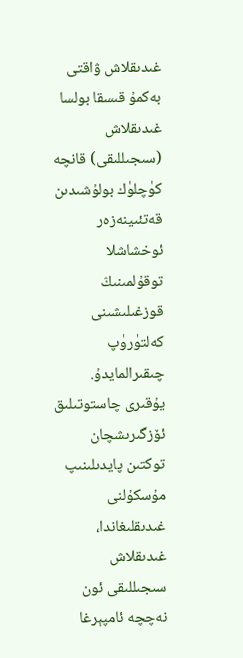غىدىقلاش ۋاقتى بەكمۇ قىسقا بولسا غىدىقلاش (سىجىللىقى) قانچە كۈچلۈك بولۇشىدىن قەتئىينەزەر ئوخشاشلا توقۇلمىنىڭ قوزغىلىشىنى كەلتۈرۈپ چىقىرالمايدۇ. يۇقىرى چاستوتىلىق ئۆزگىرىشچان توكتىن پايدىلىنىپ مۇسكۇلنى غىدىقلىغاندا، غىدىقلاش سىجىللىقى ئون نەچچە ئامپېرغا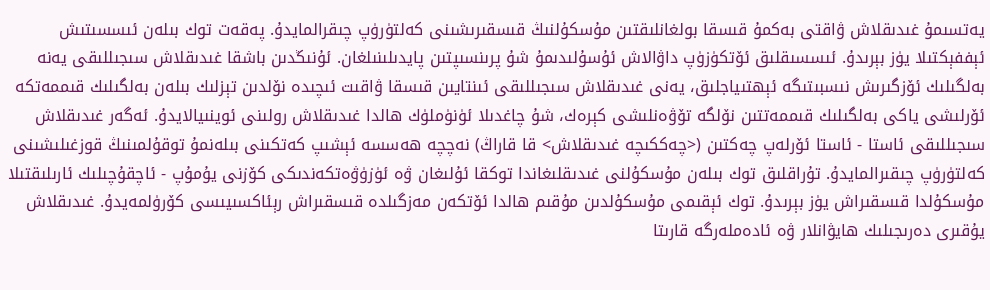يەتسىمۇ غىدىقلاش ۋاقتى بەكمۇ قىسقا بولغانلىقتىن مۇسكۇلنىڭ قىسقىرىشىنى كەلتۈرۈپ چىقرالمايدۇ. پەقەت توك بىلەن ئىسسىتىش ئېففېكتىلا يۈز بېرىدۇ. ئىسسىقلىق ئۆتكۈزۈپ داۋالاش ئۇسۇلىدىمۇ شۇ پرىنسىپتىن پايدىلىنىلغان. ئۇنىڭدىن باشقا غىدىقلاش سىجىللىقى يەنە بەلگىلىك ئۆزگىرىش نىسبىتىگە ئېھتىياجلىق، يەنى غىدىقلاش سىجىللىقى ئىنتايىن قىسقا ۋاقىت ئىچىدە نۆلدىن تېزلىك بىلەن بەلگىلىك قىممەتكە ئۆرلىشى ياكى بەلگىلىك قىممەتتىن نۆلگە تۆۋەنلىشى كېرەك، شۇ چاغدىلا ئۈنۈملۈك ھالدا غىدىقلاش رولىنى ئوينىيالايدۇ. ئەگەر غىدىقلاش سىجىللىقى ئاستا - ئاستا ئۆرلەپ چەكتىن (<چەككىچە غىدىقلاش> قا قاراڭ) نەچچە ھەسسە ئېشىپ كەتكىنى بىلەنمۇ توقۇلمىنىڭ قوزغىلىشىنى كەلتۈرۈپ چىقىرالمايدۇ. تۇراقلىق توك بىلەن مۇسكۇلنى غىدىقلىغاندا توكقا ئۇلىغان ۋە ئۈزۈۋەتكەندىكى كۆزنى يۇمۇپ - ئاچقۇچىلىك ئارىلىقتىلا مۇسكۇلدا قىسقىراش يۈز بېرىدۇ. توك ئېقىمى مۇسكۇلدىن مۇقىم ھالدا ئۆتكەن مەزگىلدە قىسقىراش رېئاكسىيىسى كۆرۈلمەيدۇ. غىدىقلاش يۇقىرى دەرىجىلىك ھايۋانلار ۋە ئادەملەرگە قارىتا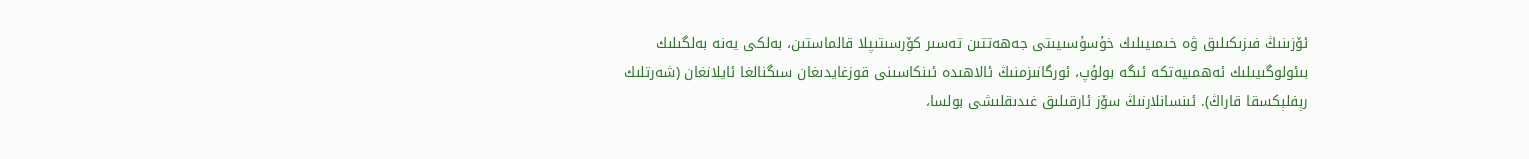ئۆزىنىڭ فىزىكىلىق ۋە خىمىيىلىك خۇسۇسىيىتى جەھەتتىن تەسىر كۆرسىتىپلا قالماستىن، بەلكى يەنە بەلگىلىك بىئولوگىيىلىك ئەھمىيەتكە ئىگە بولۇپ، ئورگانىزمنىڭ ئالاھىدە ئىنكاسىنى قوزغايدىغان سىگنالغا ئايلانغان (شەرتلىك رېفلېكسقا قاراڭ). ئىنسانلارنىڭ سۆز ئارقىلىق غىدىقلىشى بولسا،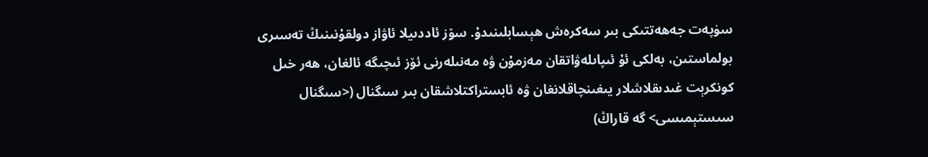سۈپەت جەھەتتىكى بىر سەكرەش ھېسابلىنىدۇ. سۆز ئاددىيلا ئاۋاز دولقۇنىنىڭ تەسىرى بولماستىن، بەلكى ئۇ ئىپاىلەۋاتقان مەزمۇن ۋە مەنىلەرنى ئۆز ئىچىگە ئالغان، ھەر خىل كونكرېت غىدىقلاشلار يىغىنچاقلانغان ۋە ئابستراكتلاشقان بىر سىگنال (<سىگنال سىستېمىسى> گە قاراڭ)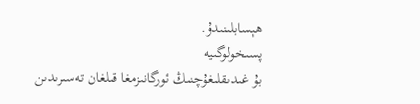ھېسابلىنىدۇ.
پسىخولوگىيە
بۇ غىدىقلىغۇچنىڭ ئورگانىزمغا قىلغان تەسىرىدىن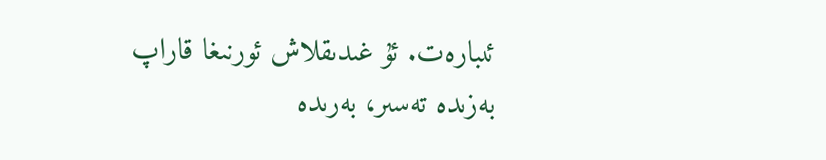ئىبارەت. ئۇ غىدىقلاش ئورنىغا قاراپ بەزىدە تەسىر، بەرىدە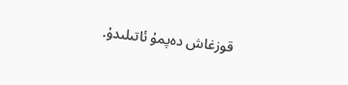قوزغاش دەپمۇ ئاتىلىدۇ.